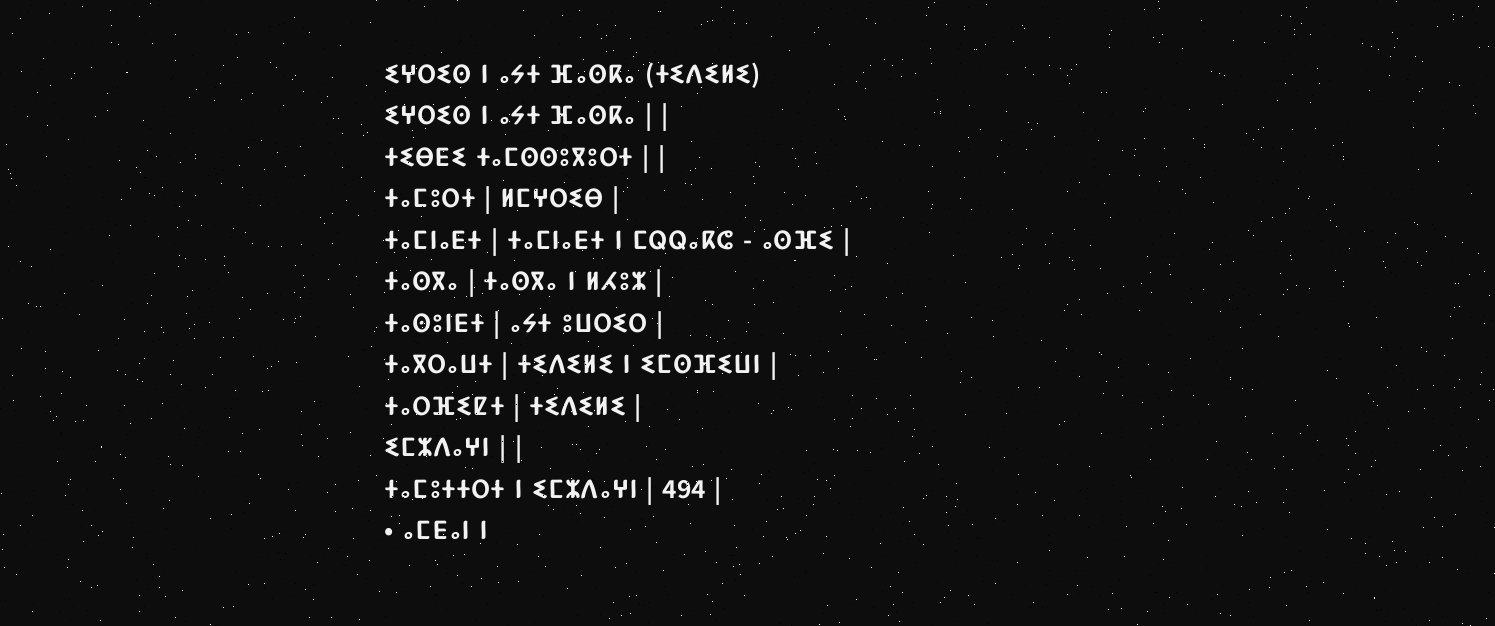ⵉⵖⵔⵉⵙ ⵏ ⴰⵢⵜ ⴼⴰⵙⴽⴰ (ⵜⵉⴷⵉⵍⵉ)
ⵉⵖⵔⵉⵙ ⵏ ⴰⵢⵜ ⴼⴰⵙⴽⴰ | |
ⵜⵉⴱⴹⵉ ⵜⴰⵎⵙⵙⵓⴳⵓⵔⵜ | |
ⵜⴰⵎⵓⵔⵜ | ⵍⵎⵖⵔⵉⴱ |
ⵜⴰⵎⵏⴰⴹⵜ | ⵜⴰⵎⵏⴰⴹⵜ ⵏ ⵎⵕⵕⴰⴽⵛ - ⴰⵙⴼⵉ |
ⵜⴰⵙⴳⴰ | ⵜⴰⵙⴳⴰ ⵏ ⵍⵃⵓⵣ |
ⵜⴰⵙⵓⵏⴹⵜ | ⴰⵢⵜ ⵓⵡⵔⵉⵔ |
ⵜⴰⴳⵔⴰⵡⵜ | ⵜⵉⴷⵉⵍⵉ ⵏ ⵉⵎⵙⴼⵉⵡⵏ |
ⵜⴰⵔⴼⵉⵇⵜ | ⵜⵉⴷⵉⵍⵉ |
ⵉⵎⵣⴷⴰⵖⵏ | |
ⵜⴰⵎⵓⵜⵜⵔⵜ ⵏ ⵉⵎⵣⴷⴰⵖⵏ | 494 |
• ⴰⵎⴹⴰⵏ ⵏ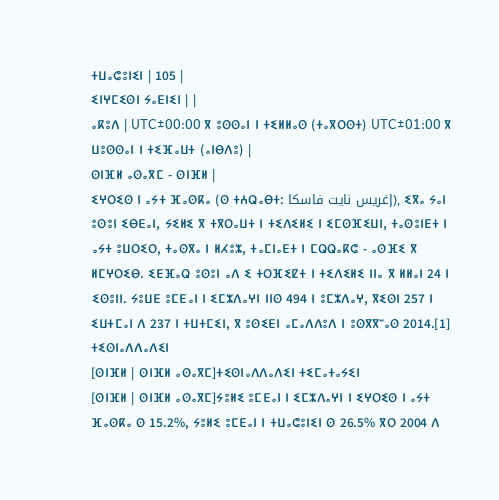ⵜⵡⴰⵛⵓⵏⵉⵏ | 105 |
ⵉⵏⵖⵎⵉⵙⵏ ⵢⴰⴹⵏⵉⵏ | |
ⴰⴽⵓⴷ | UTC±00:00 ⴳ ⵓⵙⵙⴰⵏ ⵏ ⵜⵉⵍⵍⴰⵙ (ⵜⴰⴳⵔⵙⵜ) UTC±01:00 ⴳ ⵡⵓⵙⵙⴰⵏ ⵏ ⵜⵉⴼⴰⵡⵜ (ⴰⵏⴱⴷⵓ) |
ⵙⵏⴼⵍ ⴰⵙⴰⴳⵎ - ⵙⵏⴼⵍ |
ⵉⵖⵔⵉⵙ ⵏ ⴰⵢⵜ ⴼⴰⵙⴽⴰ (ⵙ ⵜⵄⵕⴰⴱⵜ: إغريس نايت فاسكا), ⵉⴳⴰ ⵢⴰⵏ ⵓⵙⵓⵏ ⵉⴱⴹⴰⵏ, ⵢⵉⵍⵉ ⴳ ⵜⴳⵔⴰⵡⵜ ⵏ ⵜⵉⴷⵉⵍⵉ ⵏ ⵉⵎⵙⴼⵉⵡⵏ, ⵜⴰⵙⵓⵏⴹⵜ ⵏ ⴰⵢⵜ ⵓⵡⵔⵉⵔ, ⵜⴰⵙⴳⴰ ⵏ ⵍⵃⵓⵣ, ⵜⴰⵎⵏⴰⴹⵜ ⵏ ⵎⵕⵕⴰⴽⵛ - ⴰⵙⴼⵉ ⴳ ⵍⵎⵖⵔⵉⴱ. ⵉⴹⴼⴰⵕ ⵓⵙⵓⵏ ⴰⴷ ⵉ ⵜⵔⴼⵉⵇⵜ ⵏ ⵜⵉⴷⵉⵍⵉ ⵏⵏⴰ ⴳ ⵍⵍⴰⵏ 24 ⵏ ⵉⵙⵓⵏⵏ. ⵢⵓⵡⴹ ⵓⵎⴹⴰⵏ ⵏ ⵉⵎⵣⴷⴰⵖⵏ ⵏⵏⵙ 494 ⵏ ⵓⵎⵣⴷⴰⵖ, ⴳⵉⵙⵏ 257 ⵏ ⵉⵡⵜⵎⴰⵏ ⴷ 237 ⵏ ⵜⵡⵜⵎⵉⵏ, ⴳ ⵓⵙⵉⴹⵏ ⴰⵎⴰⴷⴷⵓⴷ ⵏ ⵓⵙⴳⴳⵯⴰⵙ 2014.[1]
ⵜⵉⵙⵏⴰⴷⴷⴰⴷⵉⵏ
[ⵙⵏⴼⵍ | ⵙⵏⴼⵍ ⴰⵙⴰⴳⵎ]ⵜⵉⵙⵏⴰⴷⴷⴰⴷⵉⵏ ⵜⵉⵎⴰⵜⴰⵢⵉⵏ
[ⵙⵏⴼⵍ | ⵙⵏⴼⵍ ⴰⵙⴰⴳⵎ]ⵢⵓⵍⵉ ⵓⵎⴹⴰⵏ ⵏ ⵉⵎⵣⴷⴰⵖⵏ ⵏ ⵉⵖⵔⵉⵙ ⵏ ⴰⵢⵜ ⴼⴰⵙⴽⴰ ⵙ 15.2%, ⵢⵓⵍⵉ ⵓⵎⴹⴰⵏ ⵏ ⵜⵡⴰⵛⵓⵏⵉⵏ ⵙ 26.5% ⴳⵔ 2004 ⴷ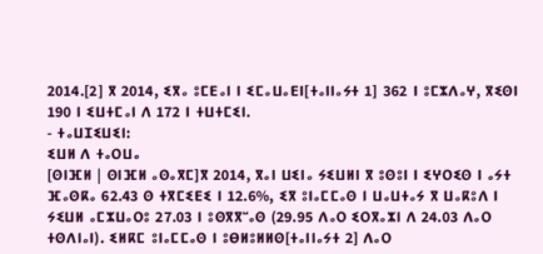2014.[2] ⴳ 2014, ⵉⴳⴰ ⵓⵎⴹⴰⵏ ⵏ ⵉⵎⴰⵡⴰⴹⵏ[ⵜⴰⵏⵏⴰⵢⵜ 1] 362 ⵏ ⵓⵎⵣⴷⴰⵖ, ⴳⵉⵙⵏ 190 ⵏ ⵉⵡⵜⵎⴰⵏ ⴷ 172 ⵏ ⵜⵡⵜⵎⵉⵏ.
- ⵜⴰⵡⵊⵉⵡⵉⵏ:
ⵉⵡⵍ ⴷ ⵜⴰⵔⵡⴰ
[ⵙⵏⴼⵍ | ⵙⵏⴼⵍ ⴰⵙⴰⴳⵎ]ⴳ 2014, ⴳⴰⵏ ⵡⵉⵏⴰ ⵢⵉⵡⵍⵏ ⴳ ⵓⵙⵓⵏ ⵏ ⵉⵖⵔⵉⵙ ⵏ ⴰⵢⵜ ⴼⴰⵙⴽⴰ 62.43 ⵙ ⵜⴳⵎⵉⴹⵉ ⵏ 12.6%, ⵉⴳ ⵓⵏⴰⵎⵎⴰⵙ ⵏ ⵡⴰⵡⵜⴰⵢ ⴳ ⵡⴰⴽⵓⴷ ⵏ ⵢⵉⵡⵍ ⴰⵎⵣⵡⴰⵔⵓ 27.03 ⵏ ⵓⵙⴳⴳⵯⴰⵙ (29.95 ⴷⴰⵔ ⵉⵔⴳⴰⵣⵏ ⴷ 24.03 ⴷⴰⵔ ⵜⵙⴷⵏⴰⵏ). ⵉⵍⴽⵎ ⵓⵏⴰⵎⵎⴰⵙ ⵏ ⵓⴱⵍⵓⵍⵍⵙ[ⵜⴰⵏⵏⴰⵢⵜ 2] ⴷⴰⵔ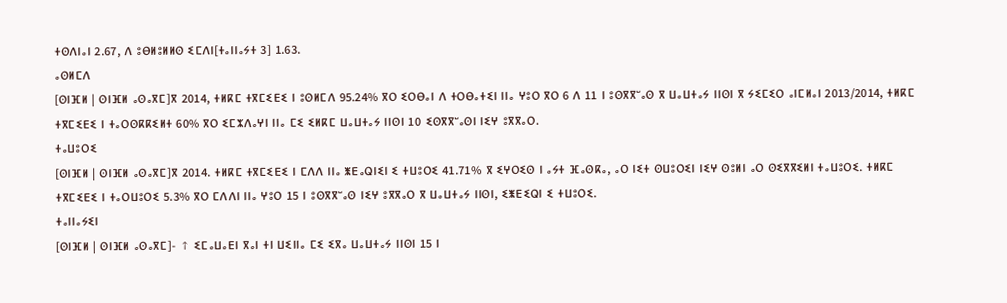ⵜⵙⴷⵏⴰⵏ 2.67, ⴷ ⵓⴱⵍⵓⵍⵍⵙ ⵉⵎⴷⵏ[ⵜⴰⵏⵏⴰⵢⵜ 3] 1.63.
ⴰⵙⵍⵎⴷ
[ⵙⵏⴼⵍ | ⵙⵏⴼⵍ ⴰⵙⴰⴳⵎ]ⴳ 2014, ⵜⵍⴽⵎ ⵜⴳⵎⵉⴹⵉ ⵏ ⵓⵙⵍⵎⴷ 95.24% ⴳⵔ ⵉⵔⴱⴰⵏ ⴷ ⵜⵔⴱⴰⵜⵉⵏ ⵏⵏⴰ ⵖⵓⵔ ⴳⵔ 6 ⴷ 11 ⵏ ⵓⵙⴳⴳⵯⴰⵙ ⴳ ⵡⴰⵡⵜⴰⵢ ⵏⵏⵙⵏ ⴳ ⵢⵉⵎⵉⵔ ⴰⵏⵎⵍⴰⵏ 2013/2014, ⵜⵍⴽⵎ ⵜⴳⵎⵉⴹⵉ ⵏ ⵜⴰⵔⵙⴽⴽⵉⵍⵜ 60% ⴳⵔ ⵉⵎⵣⴷⴰⵖⵏ ⵏⵏⴰ ⵎⵉ ⵉⵍⴽⵎ ⵡⴰⵡⵜⴰⵢ ⵏⵏⵙⵏ 10 ⵉⵙⴳⴳⵯⴰⵙⵏ ⵏⵉⵖ ⵓⴳⴳⴰⵔ.
ⵜⴰⵡⵓⵔⵉ
[ⵙⵏⴼⵍ | ⵙⵏⴼⵍ ⴰⵙⴰⴳⵎ]ⴳ 2014. ⵜⵍⴽⵎ ⵜⴳⵎⵉⴹⵉ ⵏ ⵎⴷⴷ ⵏⵏⴰ ⵥⴹⴰⵕⵏⵉⵏ ⵉ ⵜⵡⵓⵔⵉ 41.71% ⴳ ⵉⵖⵔⵉⵙ ⵏ ⴰⵢⵜ ⴼⴰⵙⴽⴰ, ⴰⵔ ⵏⵉⵜ ⵙⵡⵓⵔⵉⵏ ⵏⵉⵖ ⵙⵓⵍⵏ ⴰⵔ ⵙⵉⴳⴳⵉⵍⵏ ⵜⴰⵡⵓⵔⵉ. ⵜⵍⴽⵎ ⵜⴳⵎⵉⴹⵉ ⵏ ⵜⴰⵔⵡⵓⵔⵉ 5.3% ⴳⵔ ⵎⴷⴷⵏ ⵏⵏⴰ ⵖⵓⵔ 15 ⵏ ⵓⵙⴳⴳⵯⴰⵙ ⵏⵉⵖ ⵓⴳⴳⴰⵔ ⴳ ⵡⴰⵡⵜⴰⵢ ⵏⵏⵙⵏ, ⵉⵥⴹⵉⵕⵏ ⵉ ⵜⵡⵓⵔⵉ.
ⵜⴰⵏⵏⴰⵢⵉⵏ
[ⵙⵏⴼⵍ | ⵙⵏⴼⵍ ⴰⵙⴰⴳⵎ]- ↑ ⵉⵎⴰⵡⴰⴹⵏ ⴳⴰⵏ ⵜⵏ ⵡⵉⵏⵏⴰ ⵎⵉ ⵉⴳⴰ ⵡⴰⵡⵜⴰⵢ ⵏⵏⵙⵏ 15 ⵏ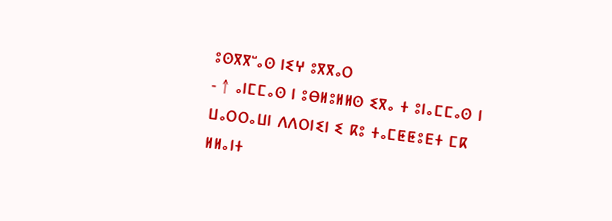ⵓⵙⴳⴳⵯⴰⵙ ⵏⵉⵖ ⵓⴳⴳⴰⵔ
- ↑ ⴰⵏⵎⵎⴰⵙ ⵏ ⵓⴱⵍⵓⵍⵍⵙ ⵉⴳⴰ ⵜ ⵓⵏⴰⵎⵎⴰⵙ ⵏ ⵡⴰⵔⵔⴰⵡⵏ ⴷⴷⵔⵏⵉⵏ ⵉ ⴽⵓ ⵜⴰⵎⵟⵟⵓⴹⵜ ⵎⴽ ⵍⵍⴰⵏⵜ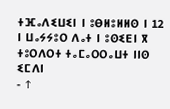ⵜⴼⴰⴷⵉⵡⵉⵏ ⵏ ⵓⴱⵍⵓⵍⵍⵙ ⵏ 12 ⵏ ⵡⴰⵢⵢⵓⵔ ⴷⴰⵜ ⵏ ⵓⵙⵉⴹⵏ ⴳ ⵜⵓⵔⴷⵔⵜ ⵜⴰⵎⴰⵔⵔⴰⵡⵜ ⵏⵏⵙ ⵉⵎⴷⵏ
- ↑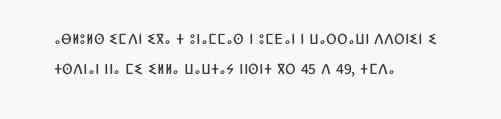ⴰⴱⵍⵓⵍⵙ ⵉⵎⴷⵏ ⵉⴳⴰ ⵜ ⵓⵏⴰⵎⵎⴰⵙ ⵏ ⵓⵎⴹⴰⵏ ⵏ ⵡⴰⵔⵔⴰⵡⵏ ⴷⴷⵔⵏⵉⵏ ⵉ ⵜⵙⴷⵏⴰⵏ ⵏⵏⴰ ⵎⵉ ⵉⵍⵍⴰ ⵡⴰⵡⵜⴰⵢ ⵏⵏⵙⵏⵜ ⴳⵔ 45 ⴷ 49, ⵜⵎⴷⴰ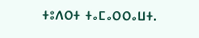ⵜⵓⴷⵔⵜ ⵜⴰⵎⴰⵔⵔⴰⵡⵜ.